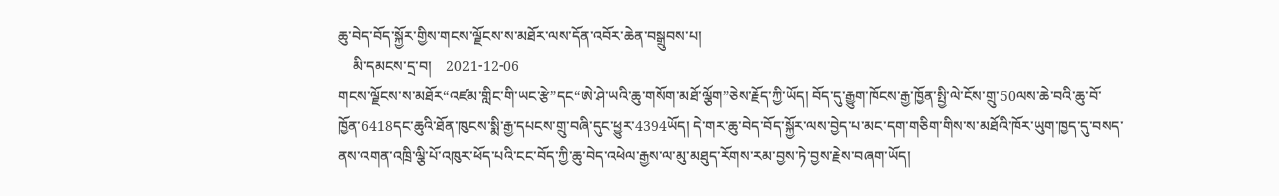ཆུ་བེད་བོད་སྐྱོར་གྱིས་གངས་ལྗོངས་ས་མཐོར་ལས་དོན་འབོར་ཆེན་བསྒྲུབས་པ།
    མི་དམངས་དྲ་བ།    2021-12-06
གངས་ལྗོངས་ས་མཐོར“འཛམ་གླིང་གི་ཡང་རྩེ”དང“ཨེ་ཤེ་ཡའི་ཆུ་གསོག་མཐོ་ལྕོག”ཅེས་རྗོད་ཀྱི་ཡོད། བོད་དུ་རྒྱུག་ཁོངས་རྒྱ་ཁྱོན་སྤྱི་ལེ་ངོས་གྲུ་50ལས་ཆེ་བའི་ཆུ་བོ་ཁྱོན་6418དང་ཆུའི་ཐོན་ཁུངས་སྨི་རྒྱ་དཔངས་གྲུ་བཞི་དུང་ཕྱུར་4394ཡོད། དེ་གར་ཆུ་བེད་བོད་སྐྱོར་ལས་བྱེད་པ་མང་དག་གཅིག་གིས་ས་མཐོའི་ཁོར་ཡུག་ཁྱད་དུ་བསད་ནས་འགན་འཁྲི་ལྕི་པོ་འཁུར་ཕོད་པའི་ངང་བོད་ཀྱི་ཆུ་བེད་འཕེལ་རྒྱས་ལ་མུ་མཐུད་རོགས་རམ་བྱས་ཏེ་བྱས་རྗེས་བཞག་ཡོད།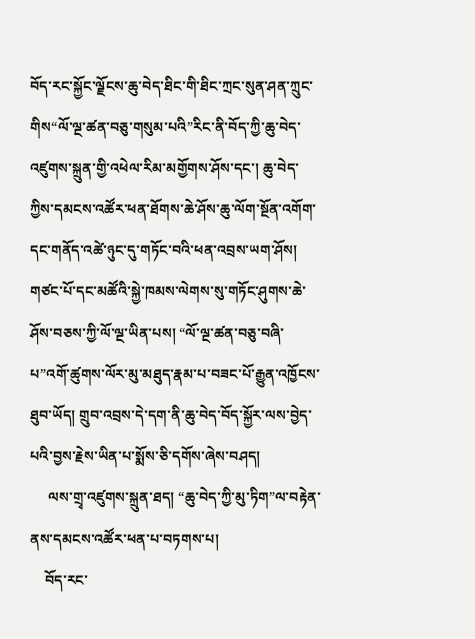བོད་རང་སྐྱོང་ལྗོངས་ཆུ་བེད་ཐིང་གི་ཐིང་ཀྲང་སུན་ཤན་ཀྲུང་གིས“ལོ་ལྔ་ཚན་བཅུ་གསུམ་པའི”རིང་ནི་བོད་ཀྱི་ཆུ་བེད་འཛུགས་སྐྲུན་གྱི་འཕེལ་རིམ་མགྱོགས་ཤོས་དང་། ཆུ་བེད་ཀྱིས་དམངས་འཚོར་ཕན་ཐོགས་ཆེ་ཤོས་ཆུ་ལོག་སྔོན་འགོག་དང་གནོད་འཚེ་ཉུང་དུ་གཏོང་བའི་ཕན་འབྲས་ཡག་ཤོས། གཙང་པོ་དང་མཚོའི་སྐྱེ་ཁམས་ལེགས་སུ་གཏོང་ཤུགས་ཆེ་ཤོས་བཅས་ཀྱི་ལོ་ལྔ་ཡིན་པས། “ལོ་ལྔ་ཚན་བཅུ་བཞི་པ”འགོ་ཚུགས་ལོར་མུ་མཐུད་རྣམ་པ་བཟང་པོ་རྒྱུན་འཁྱོངས་ཐུབ་ཡོད། གྲུབ་འབྲས་དེ་དག་ནི་ཆུ་བེད་བོད་སྐྱོར་ལས་བྱེད་པའི་བྱས་རྗེས་ཡིན་པ་སྨོས་ཅི་དགོས་ཞེས་བཤད།
     ལས་གྲྭ་འཛུགས་སྐྲུན་ཐད། “ཆུ་བེད་ཀྱི་མུ་ཏིག”ལ་བརྟེན་ནས་དམངས་འཚོར་ཕན་པ་བཏགས་པ།
    བོད་རང་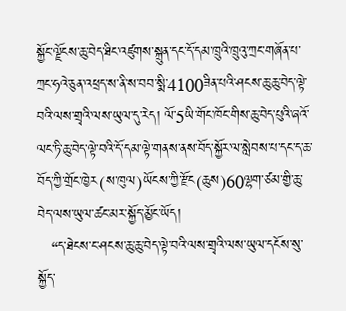སྐྱོང་ལྗོངས་ཆུ་བེད་ཐིང་འཛུགས་སྐྲུན་དང་དོ་དམ་ཁྲུའི་ཁྲུའུ་ཀྲང་གཞོན་པ་ཀྲང་ཧའེ་ཅུན་འཕྲད་ས་ནི་ས་བབ་སྨི་4100ཟིན་པའི་ཤངས་ཆུ་ཆུ་བེད་ལྟེ་བའི་ལས་གྲྭའི་ལས་ཡུལ་དུ་རེད། ལོ་5ཡི་གོང་ཁོང་གིས་ཆུ་བེད་པུའི་ཞའོ་ལང་ཏི་ཆུ་བེད་ལྟེ་བའི་དོ་དམ་ལྟེ་གནས་ནས་བོད་སྐྱོར་ལ་སླེབས་པ་དང་ད་ཆ་བོད་ཀྱི་གྲོང་ཁྱེར(ས་ཁུལ)ཡོངས་ཀྱི་རྫོང(ཆུས)60ལྷག་ཙམ་གྱི་ཆུ་བེད་ལས་ཡུལ་ཚང་མར་སྐྱོད་མྱོང་ཡོད།
   “ད་ཐེངས་ང་ཤངས་ཆུ་ཆུ་བེད་ལྟེ་བའི་ལས་གྲྭའི་ལས་ཡུལ་དངོས་སུ་སྐྱོད་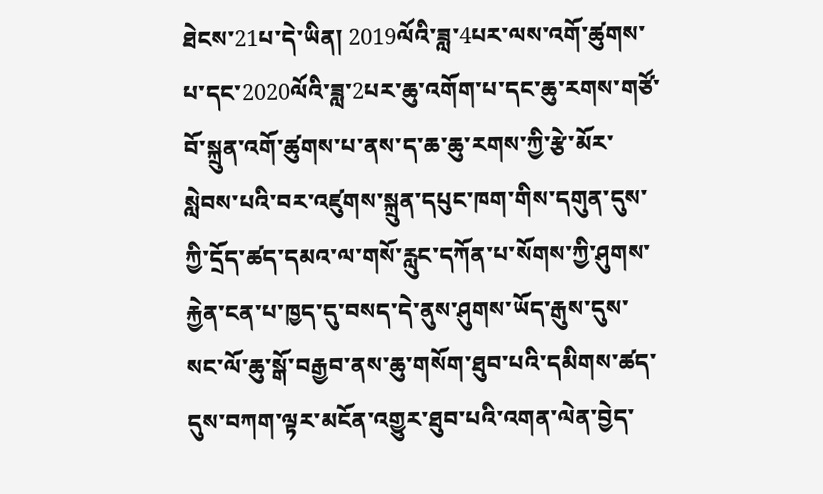ཐེངས་21པ་དེ་ཡིན། 2019ལོའི་ཟླ་4པར་ལས་འགོ་ཚུགས་པ་དང་2020ལོའི་ཟླ་2པར་ཆུ་འགོག་པ་དང་ཆུ་རགས་གཙོ་བོ་སྐྲུན་འགོ་ཚུགས་པ་ནས་ད་ཆ་ཆུ་རགས་ཀྱི་རྩེ་མོར་སླེབས་པའི་བར་འཛུགས་སྐྲུན་དཔུང་ཁག་གིས་དགུན་དུས་ཀྱི་དྲོད་ཚད་དམའ་ལ་གསོ་རླུང་དཀོན་པ་སོགས་ཀྱི་ཤུགས་རྐྱེན་ངན་པ་ཁྱད་དུ་བསད་དེ་ནུས་ཤུགས་ཡོད་རྒུས་དུས་སང་ལོ་ཆུ་སྒོ་བརྒྱབ་ནས་ཆུ་གསོག་ཐུབ་པའི་དམིགས་ཚད་དུས་བཀག་ལྟར་མངོན་འགྱུར་ཐུབ་པའི་འགན་ལེན་བྱེད་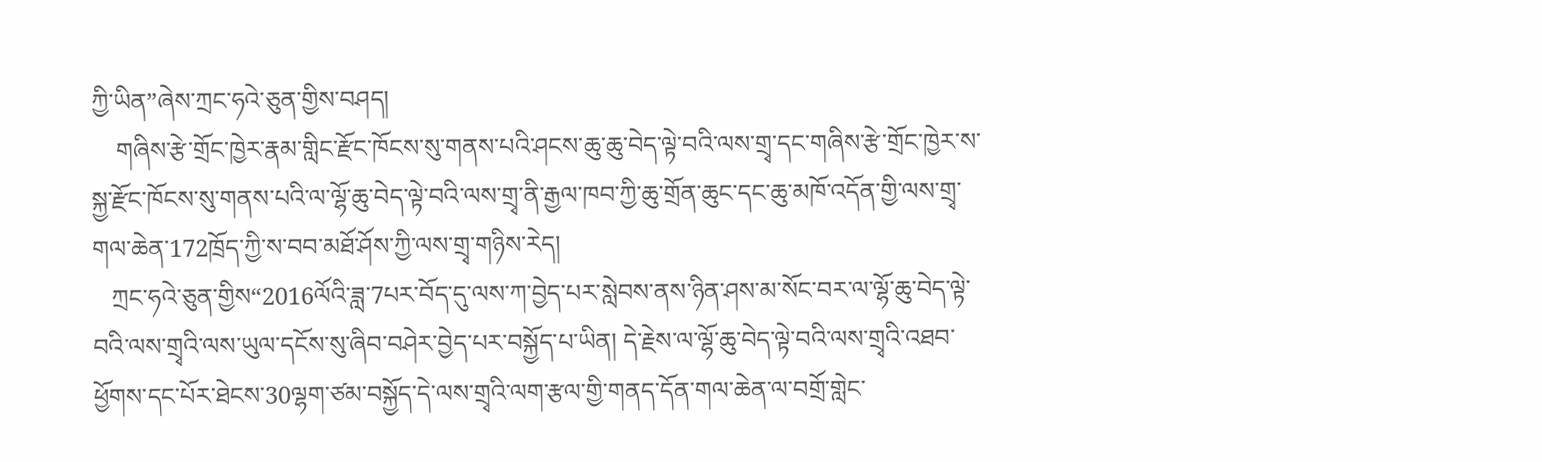ཀྱི་ཡིན”ཞེས་ཀྲང་ཧའེ་ཅུན་གྱིས་བཤད།
    གཞིས་རྩེ་གྲོང་ཁྱེར་རྣམ་གླིང་རྫོང་ཁོངས་སུ་གནས་པའི་ཤངས་ཆུ་ཆུ་བེད་ལྟེ་བའི་ལས་གྲྭ་དང་གཞིས་རྩེ་གྲོང་ཁྱེར་ས་སྐྱ་རྫོང་ཁོངས་སུ་གནས་པའི་ལ་ལྷོ་ཆུ་བེད་ལྟེ་བའི་ལས་གྲྭ་ནི་རྒྱལ་ཁབ་ཀྱི་ཆུ་གྲོན་ཆུང་དང་ཆུ་མཁོ་འདོན་གྱི་ལས་གྲྭ་གལ་ཆེན་172ཁྲོད་ཀྱི་ས་བབ་མཐོ་ཤོས་ཀྱི་ལས་གྲྭ་གཉིས་རེད།
   ཀྲང་ཧའེ་ཅུན་གྱིས“2016ལོའི་ཟླ་7པར་བོད་དུ་ལས་ཀ་བྱེད་པར་སླེབས་ནས་ཉིན་ཤས་མ་སོང་བར་ལ་ལྷོ་ཆུ་བེད་ལྟེ་བའི་ལས་གྲྭའི་ལས་ཡུལ་དངོས་སུ་ཞིབ་བཤེར་བྱེད་པར་བསྐྱོད་པ་ཡིན། དེ་རྗེས་ལ་ལྷོ་ཆུ་བེད་ལྟེ་བའི་ལས་གྲྭའི་འཐབ་ཕྱོགས་དང་པོར་ཐེངས་30ལྷག་ཙམ་བསྐྱོད་དེ་ལས་གྲྭའི་ལག་རྩལ་གྱི་གནད་དོན་གལ་ཆེན་ལ་བགྲོ་གླེང་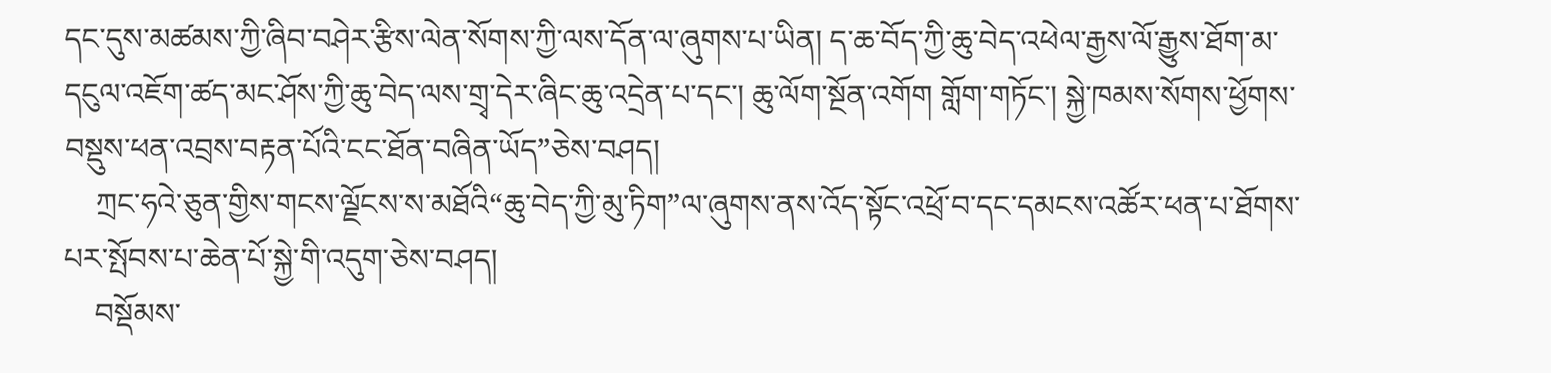དང་དུས་མཚམས་ཀྱི་ཞིབ་བཤེར་རྩིས་ལེན་སོགས་ཀྱི་ལས་དོན་ལ་ཞུགས་པ་ཡིན། ད་ཆ་བོད་ཀྱི་ཆུ་བེད་འཕེལ་རྒྱས་ལོ་རྒྱུས་ཐོག་མ་དངུལ་འཇོག་ཚད་མང་ཤོས་ཀྱི་ཆུ་བེད་ལས་གྲྭ་དེར་ཞིང་ཆུ་འདྲེན་པ་དང་། ཆུ་ལོག་སྔོན་འགོག གློག་གཏོང་། སྐྱེ་ཁམས་སོགས་ཕྱོགས་བསྡུས་ཕན་འབྲས་བརྟན་པོའི་ངང་ཐོན་བཞིན་ཡོད”ཅེས་བཤད།
    ཀྲང་ཧའེ་ཅུན་གྱིས་གངས་ལྗོངས་ས་མཐོའི“ཆུ་བེད་ཀྱི་མུ་ཏིག”ལ་ཞུགས་ནས་འོད་སྟོང་འཕྲོ་བ་དང་དམངས་འཚོར་ཕན་པ་ཐོགས་པར་སྤོབས་པ་ཆེན་པོ་སྐྱེ་གི་འདུག་ཅེས་བཤད།
    བསྡོམས་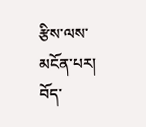རྩིས་ལས་མངོན་པར། བོད་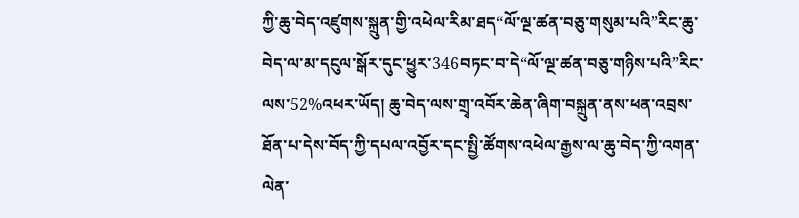ཀྱི་ཆུ་བེད་འཛུགས་སྐྲུན་གྱི་འཕེལ་རིམ་ཐད“ལོ་ལྔ་ཚན་བཅུ་གསུམ་པའི”རིང་ཆུ་བེད་ལ་མ་དངུལ་སྒོར་དུང་ཕྱུར་346བཏང་བ་དེ“ལོ་ལྔ་ཚན་བཅུ་གཉིས་པའི”རིང་ལས་52%འཕར་ཡོད། ཆུ་བེད་ལས་གྲྭ་འབོར་ཆེན་ཞིག་བསྐྲུན་ནས་ཕན་འབྲས་ཐོན་པ་དེས་བོད་ཀྱི་དཔལ་འབྱོར་དང་སྤྱི་ཚོགས་འཕེལ་རྒྱས་ལ་ཆུ་བེད་ཀྱི་འགན་ལེན་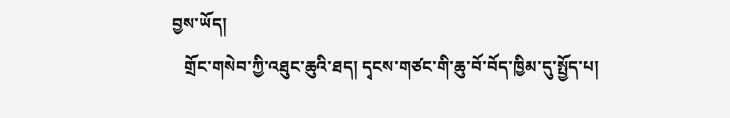བྱས་ཡོད།
   གྲོང་གསེབ་ཀྱི་འཐུང་ཆུའི་ཐད། དྭངས་གཙང་གི་ཆུ་བོ་བོད་ཁྱིམ་དུ་སྤྱོད་པ།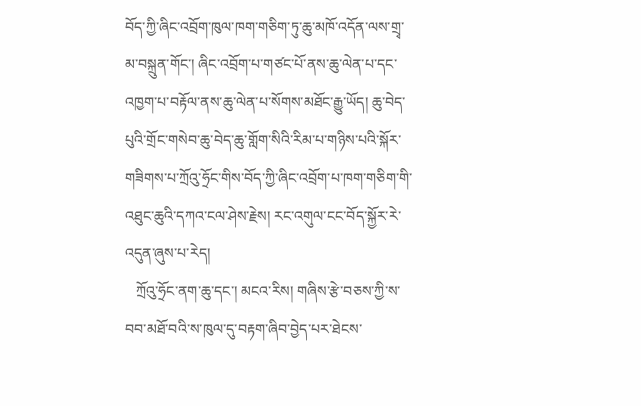བོད་ཀྱི་ཞིང་འབྲོག་ཁུལ་ཁག་གཅིག་ཏུ་ཆུ་མཁོ་འདོན་ལས་གྲྭ་མ་བསྐྲུན་གོང་། ཞིང་འབྲོག་པ་གཙང་པོ་ནས་ཆུ་ལེན་པ་དང་འཁྱག་པ་བརྟོལ་ནས་ཆུ་ལེན་པ་སོགས་མཐོང་རྒྱུ་ཡོད། ཆུ་བེད་པུའི་གྲོང་གསེབ་ཆུ་བེད་ཆུ་གློག་སིའི་རིམ་པ་གཉིས་པའི་སྐོར་གཟིགས་པ་ཀྲོའུ་ཧྲོང་གིས་བོད་ཀྱི་ཞིང་འབྲོག་པ་ཁག་གཅིག་གི་འཐུང་ཆུའི་དཀའ་ངལ་ཤེས་རྗེས། རང་འགུལ་ངང་བོད་སྐྱོར་རེ་འདུན་ཞུས་པ་རེད།
   ཀྲོའུ་ཧྲོང་ནག་ཆུ་དང་། མངའ་རིས། གཞིས་རྩེ་བཅས་ཀྱི་ས་བབ་མཐོ་བའི་ས་ཁུལ་དུ་བརྟག་ཞིབ་བྱེད་པར་ཐེངས་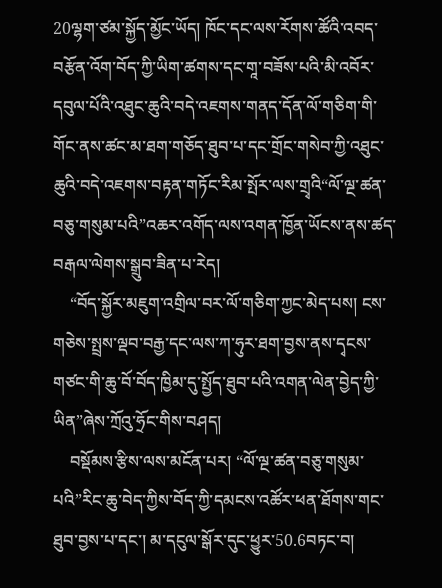20ལྷག་ཙམ་སྐྱོད་མྱོང་ཡོད། ཁོང་དང་ལས་རོགས་ཚོའི་འབད་བརྩོན་འོག་བོད་ཀྱི་ཡིག་ཚགས་དང་གཱ་བཟོས་པའི་མི་འབོར་དབུལ་པོའི་འཐུང་ཆུའི་བདེ་འཇགས་གནད་དོན་ལོ་གཅིག་གི་གོང་ནས་ཚང་མ་ཐག་གཅོད་ཐུབ་པ་དང་གྲོང་གསེབ་ཀྱི་འཐུང་ཆུའི་བདེ་འཇགས་བརྟན་གཏོང་རིམ་སྤོར་ལས་གྲྭའི“ལོ་ལྔ་ཚན་བཅུ་གསུམ་པའི”འཆར་འགོད་ལས་འགན་ཁྱོན་ཡོངས་ནས་ཚད་བརྒལ་ལེགས་སྒྲུབ་ཟིན་པ་རེད།
    “བོད་སྐྱོར་མཇུག་འགྲིལ་བར་ལོ་གཅིག་ཀྱང་མེད་པས། ངས་གཅེས་སྤྲས་ལྡབ་བརྒྱ་དང་ལས་ཀ་ཧུར་ཐག་བྱས་ནས་དྭངས་གཙང་གི་ཆུ་བོ་བོད་ཁྱིམ་དུ་སྤྱོད་ཐུབ་པའི་འགན་ལེན་བྱེད་ཀྱི་ཡིན”ཞེས་ཀྲོའུ་ཧྲོང་གིས་བཤད།
    བསྡོམས་རྩིས་ལས་མངོན་པར། “ལོ་ལྔ་ཚན་བཅུ་གསུམ་པའི”རིང་ཆུ་བེད་ཀྱིས་བོད་ཀྱི་དམངས་འཚོར་ཕན་ཐོགས་གང་ཐུབ་བྱས་པ་དང་། མ་དངུལ་སྒོར་དུང་ཕྱུར་50.6བཏང་བ།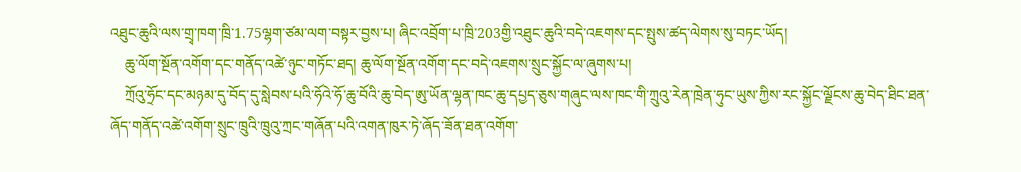འཐུང་ཆུའི་ལས་གྲྭ་ཁག་ཁྲི་1.75ལྷག་ཙམ་ལག་བསྟར་བྱས་པ། ཞིང་འབྲོག་པ་ཁྲི་203གྱི་འཐུང་ཆུའི་བདེ་འཇགས་དང་སྤུས་ཚད་ལེགས་སུ་བཏང་ཡོད།
    ཆུ་ལོག་སྔོན་འགོག་དང་གནོད་འཚེ་ཉུང་གཏོང་ཐད། ཆུ་ལོག་སྔོན་འགོག་དང་བདེ་འཇགས་སྲུང་སྐྱོང་ལ་ཞུགས་པ།
    ཀྲོའུ་ཧྲོང་དང་མཉམ་དུ་བོད་དུ་སླེབས་པའི་ཧོའེ་ཧོ་ཆུ་བོའི་ཆུ་བེད་ཨུ་ཡོན་ལྷན་ཁང་ཆུ་དཔྱད་ཅུས་གཞུང་ལས་ཁང་གི་ཀྲུའུ་རེན་ཁྲེན་ཧུང་ཡུས་ཀྱིས་རང་སྐྱོང་ལྗོངས་ཆུ་བེད་ཐིང་ཐན་ཞོད་གནོད་འཚེ་འགོག་སྲུང་ཁྲུའི་ཁྲུའུ་ཀྲང་གཞོན་པའི་འགན་ཁུར་ཏེ་ཞོད་ཟོན་ཐན་འགོག་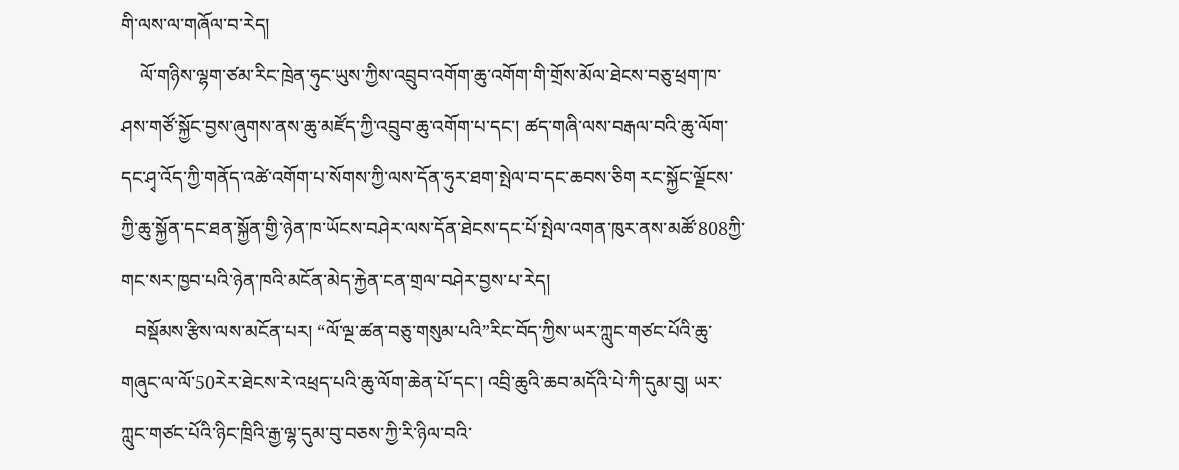གི་ལས་ལ་གཞོལ་བ་རེད།
    ལོ་གཉིས་ལྷག་ཙམ་རིང་ཁྲེན་ཧུང་ཡུས་ཀྱིས་འབྲུབ་འགོག་ཆུ་འགོག་གི་གྲོས་མོལ་ཐེངས་བཅུ་ཕྲག་ཁ་ཤས་གཙོ་སྐྱོང་བྱས་ཞུགས་ནས་ཆུ་མཛོད་ཀྱི་འབྲུབ་ཆུ་འགོག་པ་དང་། ཚད་གཞི་ལས་བརྒལ་བའི་ཆུ་ལོག་དང་ཤྭ་འོད་ཀྱི་གནོད་འཚེ་འགོག་པ་སོགས་ཀྱི་ལས་དོན་ཧུར་ཐག་སྤེལ་བ་དང་ཆབས་ཅིག རང་སྐྱོང་ལྗོངས་ཀྱི་ཆུ་སྐྱོན་དང་ཐན་སྐྱོན་གྱི་ཉེན་ཁ་ཡོངས་བཤེར་ལས་དོན་ཐེངས་དང་པོ་སྤེལ་འགན་ཁུར་ནས་མཚོ་808ཀྱི་གང་སར་ཁྱབ་པའི་ཉེན་ཁའི་མངོན་མེད་རྐྱེན་ངན་གྲལ་བཤེར་བྱས་པ་རེད།
   བསྡོམས་རྩིས་ལས་མངོན་པར། “ལོ་ལྔ་ཚན་བཅུ་གསུམ་པའི”རིང་བོད་ཀྱིས་ཡར་ཀླུང་གཙང་པོའི་ཆུ་གཞུང་ལ་ལོ་50རེར་ཐེངས་རེ་འཕྲད་པའི་ཆུ་ལོག་ཆེན་པོ་དང་། འབྲི་ཆུའི་ཆབ་མདོའི་པེ་ཀི་དུམ་བུ། ཡར་ཀླུང་གཙང་པོའི་ཉིང་ཁྲིའི་རྒྱ་ལྷ་དུམ་བུ་བཅས་ཀྱི་རི་ཉིལ་བའི་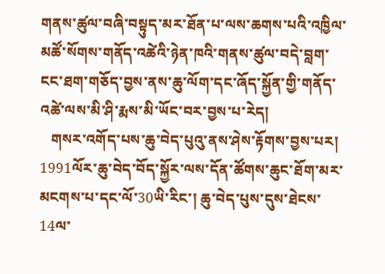གནས་ཚུལ་བཞི་བསྟུད་མར་ཐོན་པ་ལས་ཆགས་པའི་འཁྱིལ་མཚོ་སོགས་གནོད་འཚེའི་ཉེན་ཁའི་གནས་ཚུལ་བདེ་བླག་ངང་ཐག་གཅོད་བྱས་ནས་ཆུ་ལོག་དང་ཞོད་སྐྱོན་གྱི་གནོད་འཚེ་ལས་མི་ཤི་རྨས་མི་ཡོང་བར་བྱས་པ་རེད།
   གསར་འགོད་པས་ཆུ་བེད་པུའུ་ནས་ཤེས་རྟོགས་བྱས་པར། 1991ལོར་ཆུ་བེད་བོད་སྐྱོར་ལས་དོན་ཚོགས་ཆུང་ཐོག་མར་མངགས་པ་དང་ལོ་30ཡི་རིང་། ཆུ་བེད་པུས་དུས་ཐེངས་14ལ་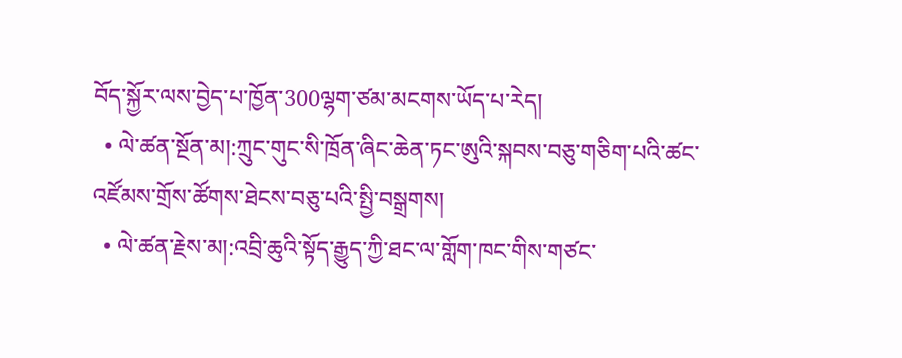བོད་སྐྱོར་ལས་བྱེད་པ་ཁྱོན་300ལྷག་ཙམ་མངགས་ཡོད་པ་རེད།
  • ལེ་ཚན་སྔོན་མ།:ཀྲུང་གུང་སི་ཁྲོན་ཞིང་ཆེན་ཏང་ཨུའི་སྐབས་བཅུ་གཅིག་པའི་ཚང་འཛོམས་གྲོས་ཚོགས་ཐེངས་བཅུ་པའི་སྤྱི་བསྒྲགས།
  • ལེ་ཚན་རྗེས་མ།:འབྲི་ཆུའི་སྟོད་རྒྱུད་ཀྱི་ཐང་ལ་གློག་ཁང་གིས་གཙང་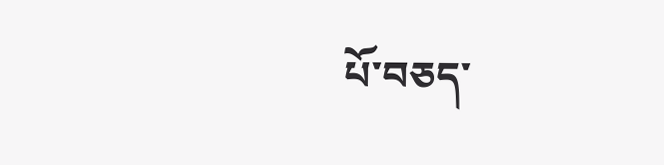པོ་བཅད་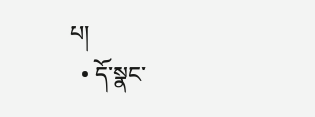པ།
  • དོ་སྣང་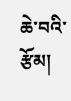ཆེ་བའི་རྩོམ།